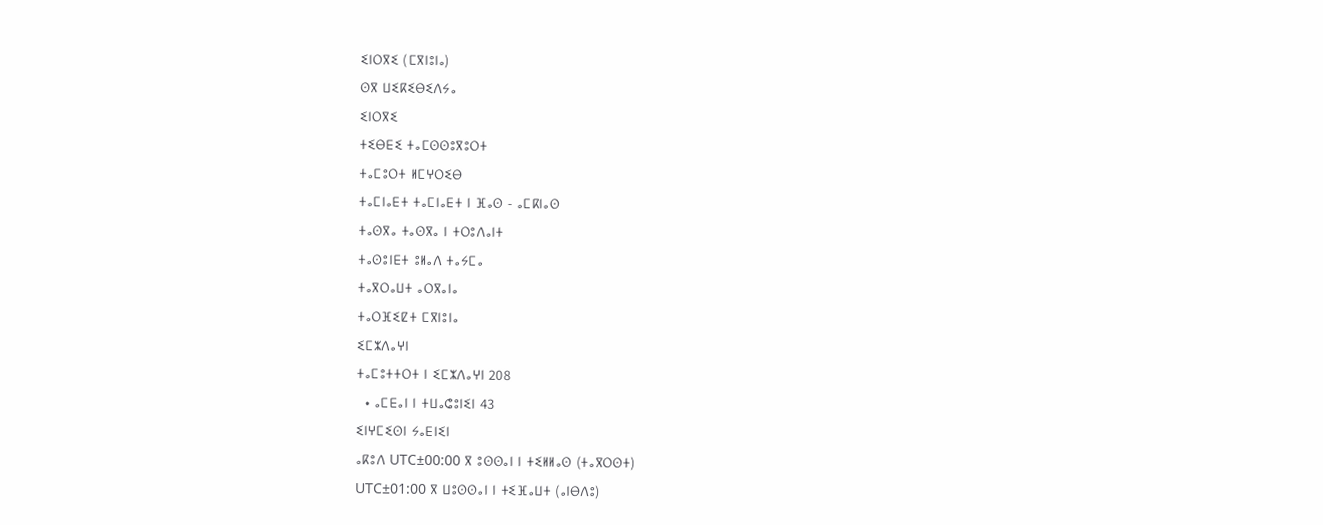ⵉⵏⵔⴳⵉ (ⵎⴳⵏⵓⵏⴰ)
ⵙⴳ ⵡⵉⴽⵉⴱⵉⴷⵢⴰ
ⵉⵏⵔⴳⵉ
ⵜⵉⴱⴹⵉ ⵜⴰⵎⵙⵙⵓⴳⵓⵔⵜ
ⵜⴰⵎⵓⵔⵜ ⵍⵎⵖⵔⵉⴱ
ⵜⴰⵎⵏⴰⴹⵜ ⵜⴰⵎⵏⴰⴹⵜ ⵏ ⴼⴰⵙ - ⴰⵎⴽⵏⴰⵙ
ⵜⴰⵙⴳⴰ ⵜⴰⵙⴳⴰ ⵏ ⵜⵔⵓⴷⴰⵏⵜ
ⵜⴰⵙⵓⵏⴹⵜ ⵓⵍⴰⴷ ⵜⴰⵢⵎⴰ
ⵜⴰⴳⵔⴰⵡⵜ ⴰⵔⴳⴰⵏⴰ
ⵜⴰⵔⴼⵉⵇⵜ ⵎⴳⵏⵓⵏⴰ
ⵉⵎⵣⴷⴰⵖⵏ
ⵜⴰⵎⵓⵜⵜⵔⵜ ⵏ ⵉⵎⵣⴷⴰⵖⵏ 208
  • ⴰⵎⴹⴰⵏ ⵏ ⵜⵡⴰⵛⵓⵏⵉⵏ 43
ⵉⵏⵖⵎⵉⵙⵏ ⵢⴰⴹⵏⵉⵏ
ⴰⴽⵓⴷ UTC±00:00 ⴳ ⵓⵙⵙⴰⵏ ⵏ ⵜⵉⵍⵍⴰⵙ (ⵜⴰⴳⵔⵙⵜ)
UTC±01:00 ⴳ ⵡⵓⵙⵙⴰⵏ ⵏ ⵜⵉⴼⴰⵡⵜ (ⴰⵏⴱⴷⵓ)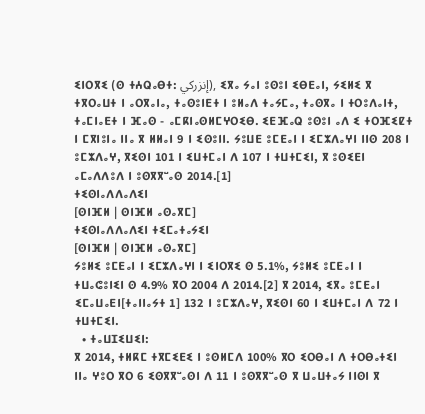ⵉⵏⵔⴳⵉ (ⵙ ⵜⵄⵕⴰⴱⵜ: إنزركي), ⵉⴳⴰ ⵢⴰⵏ ⵓⵙⵓⵏ ⵉⴱⴹⴰⵏ, ⵢⵉⵍⵉ ⴳ ⵜⴳⵔⴰⵡⵜ ⵏ ⴰⵔⴳⴰⵏⴰ, ⵜⴰⵙⵓⵏⴹⵜ ⵏ ⵓⵍⴰⴷ ⵜⴰⵢⵎⴰ, ⵜⴰⵙⴳⴰ ⵏ ⵜⵔⵓⴷⴰⵏⵜ, ⵜⴰⵎⵏⴰⴹⵜ ⵏ ⴼⴰⵙ - ⴰⵎⴽⵏⴰⵙⵍⵎⵖⵔⵉⴱ. ⵉⴹⴼⴰⵕ ⵓⵙⵓⵏ ⴰⴷ ⵉ ⵜⵔⴼⵉⵇⵜ ⵏ ⵎⴳⵏⵓⵏⴰ ⵏⵏⴰ ⴳ ⵍⵍⴰⵏ 9 ⵏ ⵉⵙⵓⵏⵏ. ⵢⵓⵡⴹ ⵓⵎⴹⴰⵏ ⵏ ⵉⵎⵣⴷⴰⵖⵏ ⵏⵏⵙ 208 ⵏ ⵓⵎⵣⴷⴰⵖ, ⴳⵉⵙⵏ 101 ⵏ ⵉⵡⵜⵎⴰⵏ ⴷ 107 ⵏ ⵜⵡⵜⵎⵉⵏ, ⴳ ⵓⵙⵉⴹⵏ ⴰⵎⴰⴷⴷⵓⴷ ⵏ ⵓⵙⴳⴳⵯⴰⵙ 2014.[1]
ⵜⵉⵙⵏⴰⴷⴷⴰⴷⵉⵏ
[ⵙⵏⴼⵍ | ⵙⵏⴼⵍ ⴰⵙⴰⴳⵎ]
ⵜⵉⵙⵏⴰⴷⴷⴰⴷⵉⵏ ⵜⵉⵎⴰⵜⴰⵢⵉⵏ
[ⵙⵏⴼⵍ | ⵙⵏⴼⵍ ⴰⵙⴰⴳⵎ]
ⵢⵓⵍⵉ ⵓⵎⴹⴰⵏ ⵏ ⵉⵎⵣⴷⴰⵖⵏ ⵏ ⵉⵏⵔⴳⵉ ⵙ 5.1%, ⵢⵓⵍⵉ ⵓⵎⴹⴰⵏ ⵏ ⵜⵡⴰⵛⵓⵏⵉⵏ ⵙ 4.9% ⴳⵔ 2004 ⴷ 2014.[2] ⴳ 2014, ⵉⴳⴰ ⵓⵎⴹⴰⵏ ⵉⵎⴰⵡⴰⴹⵏ[ⵜⴰⵏⵏⴰⵢⵜ 1] 132 ⵏ ⵓⵎⵣⴷⴰⵖ, ⴳⵉⵙⵏ 60 ⵏ ⵉⵡⵜⵎⴰⵏ ⴷ 72 ⵏ ⵜⵡⵜⵎⵉⵏ.
  • ⵜⴰⵡⵊⵉⵡⵉⵏ:
ⴳ 2014, ⵜⵍⴽⵎ ⵜⴳⵎⵉⴹⵉ ⵏ ⵓⵙⵍⵎⴷ 100% ⴳⵔ ⵉⵔⴱⴰⵏ ⴷ ⵜⵔⴱⴰⵜⵉⵏ ⵏⵏⴰ ⵖⵓⵔ ⴳⵔ 6 ⵉⵙⴳⴳⵯⴰⵙⵏ ⴷ 11 ⵏ ⵓⵙⴳⴳⵯⴰⵙ ⴳ ⵡⴰⵡⵜⴰⵢ ⵏⵏⵙⵏ ⴳ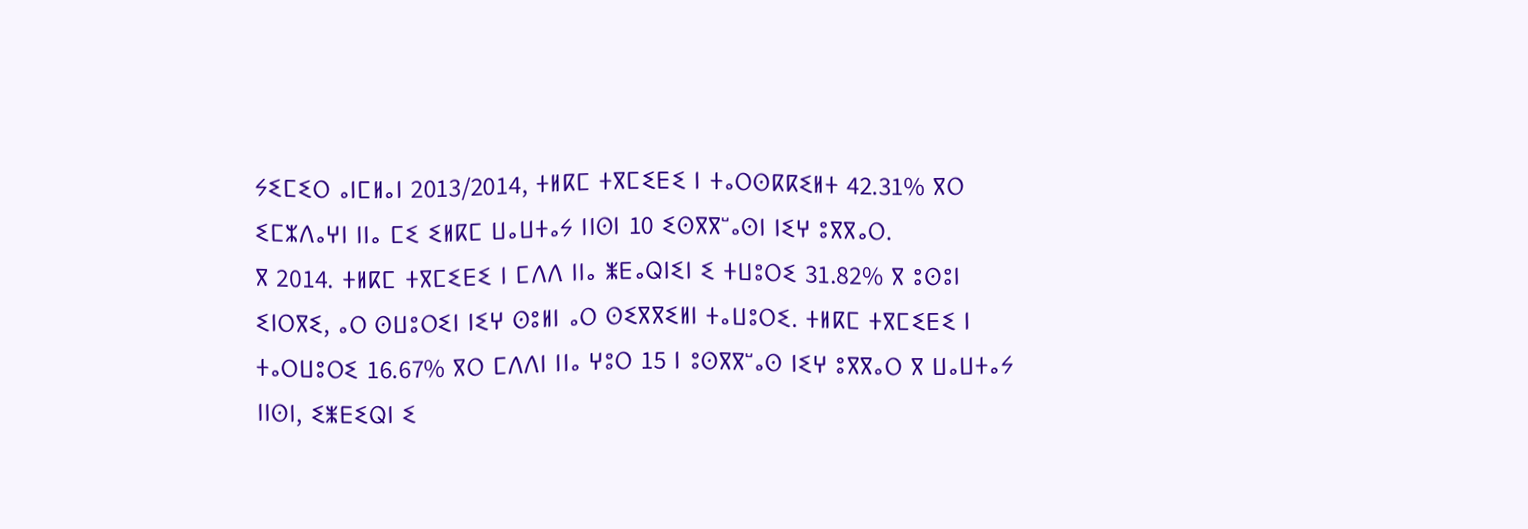ⵢⵉⵎⵉⵔ ⴰⵏⵎⵍⴰⵏ 2013/2014, ⵜⵍⴽⵎ ⵜⴳⵎⵉⴹⵉ ⵏ ⵜⴰⵔⵙⴽⴽⵉⵍⵜ 42.31% ⴳⵔ ⵉⵎⵣⴷⴰⵖⵏ ⵏⵏⴰ ⵎⵉ ⵉⵍⴽⵎ ⵡⴰⵡⵜⴰⵢ ⵏⵏⵙⵏ 10 ⵉⵙⴳⴳⵯⴰⵙⵏ ⵏⵉⵖ ⵓⴳⴳⴰⵔ.
ⴳ 2014. ⵜⵍⴽⵎ ⵜⴳⵎⵉⴹⵉ ⵏ ⵎⴷⴷ ⵏⵏⴰ ⵥⴹⴰⵕⵏⵉⵏ ⵉ ⵜⵡⵓⵔⵉ 31.82% ⴳ ⵓⵙⵓⵏ ⵉⵏⵔⴳⵉ, ⴰⵔ ⵙⵡⵓⵔⵉⵏ ⵏⵉⵖ ⵙⵓⵍⵏ ⴰⵔ ⵙⵉⴳⴳⵉⵍⵏ ⵜⴰⵡⵓⵔⵉ. ⵜⵍⴽⵎ ⵜⴳⵎⵉⴹⵉ ⵏ ⵜⴰⵔⵡⵓⵔⵉ 16.67% ⴳⵔ ⵎⴷⴷⵏ ⵏⵏⴰ ⵖⵓⵔ 15 ⵏ ⵓⵙⴳⴳⵯⴰⵙ ⵏⵉⵖ ⵓⴳⴳⴰⵔ ⴳ ⵡⴰⵡⵜⴰⵢ ⵏⵏⵙⵏ, ⵉⵥⴹⵉⵕⵏ ⵉ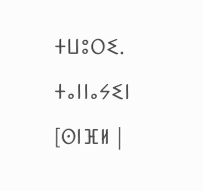ⵜⵡⵓⵔⵉ.
ⵜⴰⵏⵏⴰⵢⵉⵏ
[ⵙⵏⴼⵍ |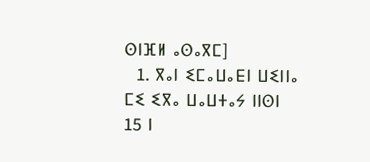ⵙⵏⴼⵍ ⴰⵙⴰⴳⵎ]
  1. ⴳⴰⵏ ⵉⵎⴰⵡⴰⴹⵏ ⵡⵉⵏⵏⴰ ⵎⵉ ⵉⴳⴰ ⵡⴰⵡⵜⴰⵢ ⵏⵏⵙⵏ 15 ⵏ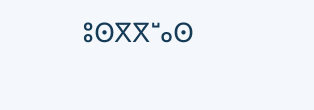ⵓⵙⴳⴳⵯⴰⵙ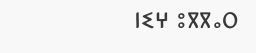ⵏⵉⵖ ⵓⴳⴳⴰⵔ